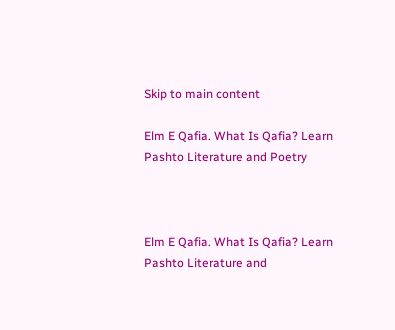Skip to main content

Elm E Qafia. What Is Qafia? Learn Pashto Literature and Poetry



Elm E Qafia. What Is Qafia? Learn Pashto Literature and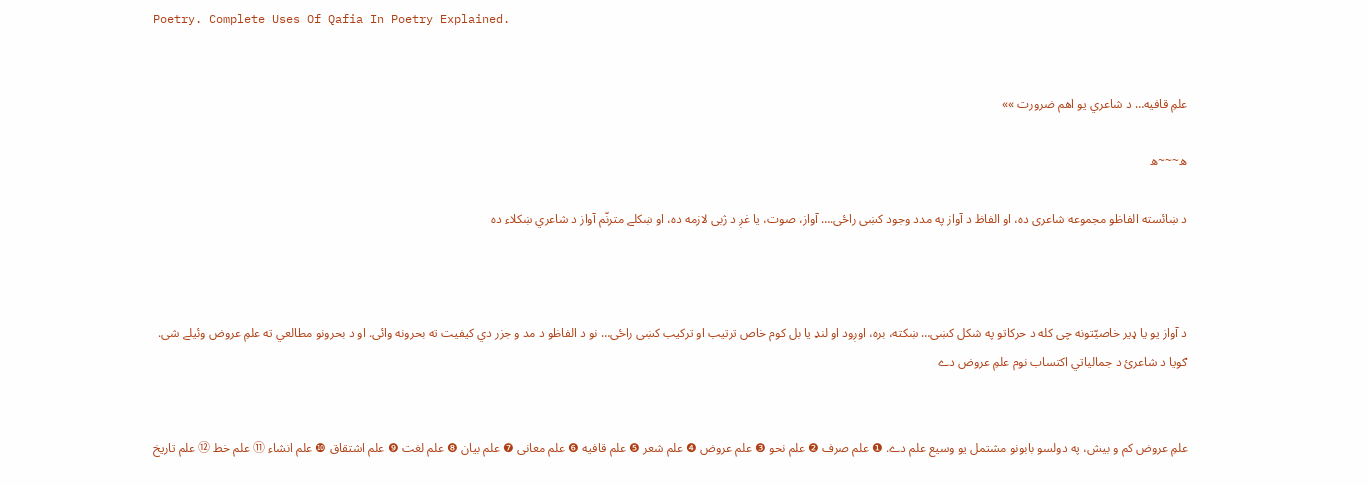Poetry. Complete Uses Of Qafia In Poetry Explained.


علمِ قافیه… د شاعري یو اهم ضرورت »»

ه~~~ه

د ښائسته الفاظو مجموعه شاعری ده، او الفاظ د آواز په مدد وجود کښی راځی.… آواز، صوت، یا غږ د ژبی لازمه ده، او ښکلے مترنّم آواز د شاعري ښکلاء ده



د آواز یو یا ډیر خاصیّتونه چی کله د حرکاتو په شکل کښی… ښکته، بره، اوږود او لنډ یا بل کوم خاص ترتیب او ترکیب کښی راځی… نو د الفاظو د مد و جزر دي کیفیت ته بحرونه وائی. او د بحرونو مطالعي ته علمِ عروض وئیلے شی. ګويا د شاعرئ د جمالياتي اکتساب نوم علمِ عروض دے


علمِ عروض کم و بیش، په دولسو بابونو مشتمل یو وسیع علم دے. ❶ علم صرف ❷ علم نحو ❸ علم عروض ❹ علم شعر ❺ علم قافیه ❻ علم معانی ❼ علم بیان ❽ علم لغت ❾ علم اشتقاق ❿ علم انشاء ⑪ علم خط ⑫ علم تاریخ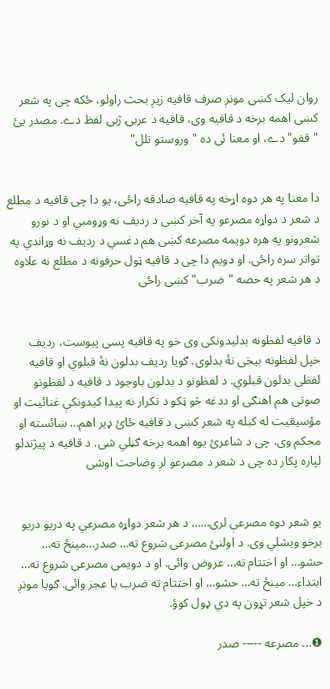روان لیک کښی مونږ صرف قافیه زیرِ بحث راولو، ځکه چی په شعر کښی اهمه برخه د قافیه وی، قافیه د عربۍ ژبی لفظ دے. مصدر یئ "قفو" دے، او معنا ئی ده "وروستو تلل"


دا معنا په هر دوه اړخه په قافیه صادقه راځی، یو دا چی قافیه د مطلع د شعر د دواړه مصرعو په آخر کښی د ردیف نه وړومبي او د نورو شعرونو په هره دويمه مصرعه کښی هم دغسي د ردیف نه وړاندي په تواتر سره راځی. او دویم دا چی د قافیه ټول حرفونه د مطلع نه علاوه د هر شعر په حصه "ضرب" کښی راځی


د قافیه لفظونه بدلیدونکی وی خو په قافیه پسی پیوست، ردیف خپل لفظونه بیخی نهٔ بدلوی. ګويا ردیف بدلون نهٔ قبلوي او قافیه لفظی بدلون قبلوي. د لفظونو د بدلون باوجود د قافیه د لفظونو صوتی هم اهنګی او ددغه څو ټکو د تکرار نه پیدا کیدونکې غنائیت او مؤسیقیت له کبله په شعر کښی د قافیه ځائ ډیر اهم… ښائسته او محکم وی. چی د شاعرئ یوه اهمه برخه ګڼلي شی. د قافیه د پیژندلو لپاره پکار ده چی د شعر د مصرعو لږ وضاحت اوشی


یو شعر دوه مصرعې لری…… د هر شعر دواړه مصرعي په دریو دریو برخو ويشلي وی. د اولنئ مصرعی شروع ته… صدر…مینځ ته… حشو… او اختتام ته… عروض وائی. او د دویمی مصرعی شروع ته… ابتداء… مینځ ته… حشو… او اختتام ته ضرب یا عجز وائی. ګويا مونږ د خپل شعر تړون په دي ډول کوؤ.

❶... مصرعه ----- صدر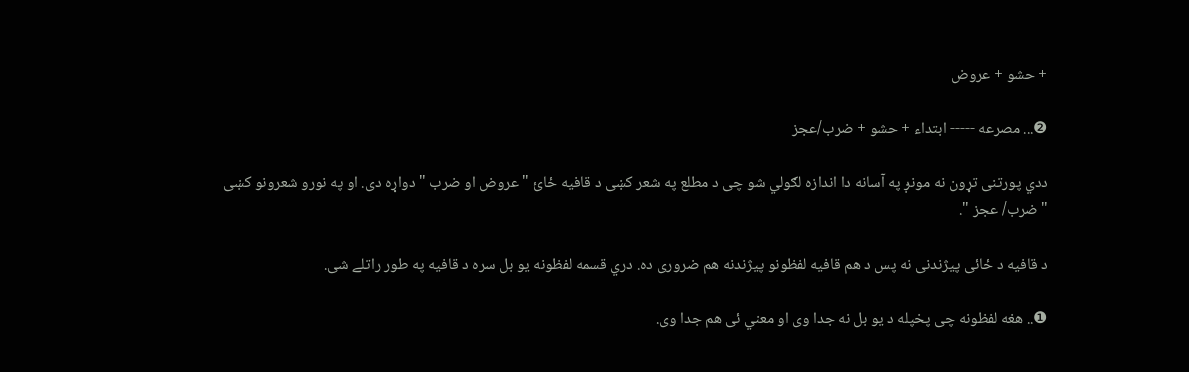+ حشو + عروض

❷... مصرعه ----- ابتداء + حشو + ضرب/عجز

ددي پورتنی تړون نه مونږ په آسانه دا اندازه لګولي شو چی د مطلع په شعر کښی د قافیه ځائ " عروض او ضرب " دواړه دی. او په نورو شعرونو کښی "ضرب/ عجز ".

د قافیه د ځائی پیژندنی نه پس د هم قافیه لفظونو پیژندنه هم ضروری ده. دري قسمه لفظونه یو بل سره د قافیه په طور راتلے شی.

❶.. هغه لفظونه چی پخپله د یو بل نه جدا وی او معني ئی هم جدا وی.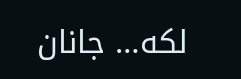لکه… جانان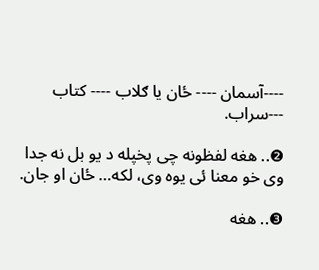----آسمان ---- ځان یا ګلاب ---- کتاب ---سراب.

❷.. هغه لفظونه چی پخپله د یو بل نه جدا وی خو معنا ئی یوه وی، لکه… ځان او جان.

❸.. هغه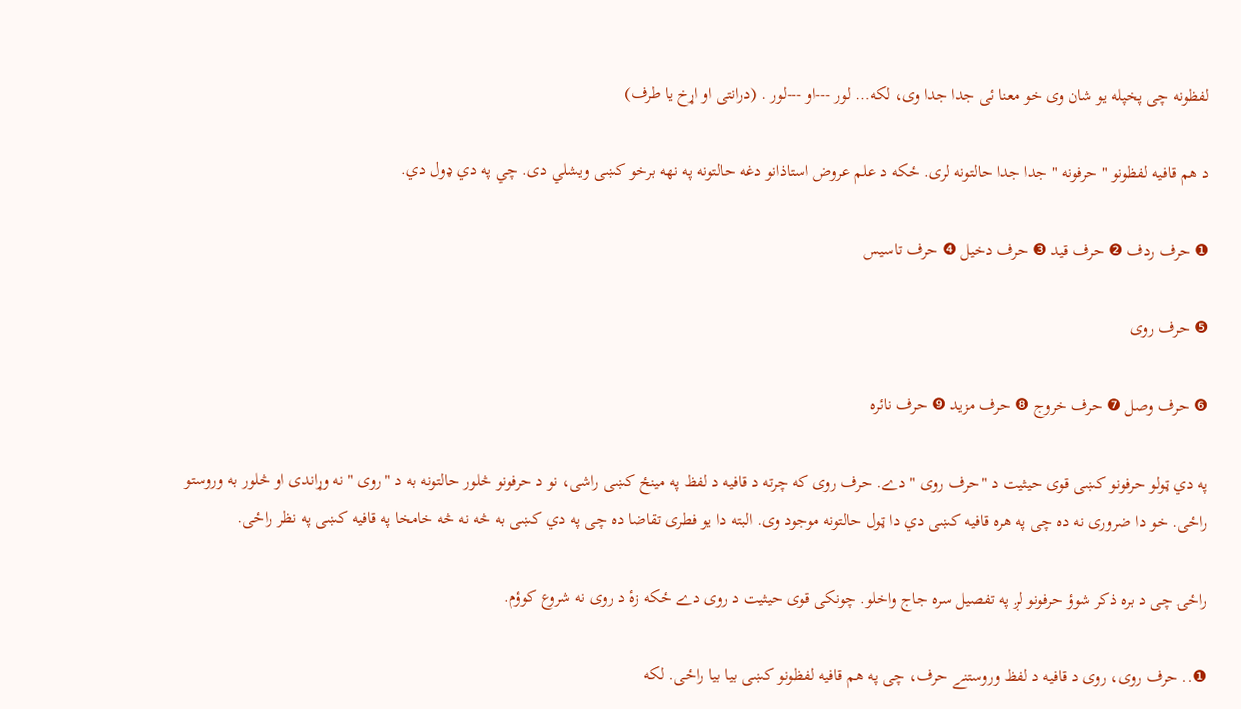لفظونه چی پخپله یو شان وی خو معنا ئی جدا جدا وی، لکه… لور ---او ---لور . (درانتی او اړخ یا طرف)

د هم قافیه لفظونو " حرفونه " جدا جدا حالتونه لری. ځکه د علم عروض استاذانو دغه حالتونه په نهه برخو کښی ويشلي دی. چي په دي ډول دي.

❶ حرف ردف ❷ حرف قید ❸ حرف دخیل ❹ حرف تاسیس

❺ حرف روی

❻ حرف وصل ❼ حرف خروج ❽ حرف مزيد ❾ حرف نائره

په دي ټولو حرفونو کښی قوی حیثیت د "حرف روی " دے. حرف روی که چرته د قافیه د لفظ په مینځ کښی راشی، نو د حرفونو څلور حالتونه به د "روی " نه وړاندی او څلور به وروستو راځی. خو دا ضروری نه ده چی په هره قافیه کښی دي دا ټول حالتونه موجود وی. البته دا یو فطری تقاضا ده چی په دي کښی به څه نه څه خامخا په قافیه کښی په نظر راځی.

راځۍ چی د بره ذکر شوؤ حرفونو لږ په تفصیل سره جاج واخلو. چونکی قوی حیثیت د روی دے ځکه زهٔ د روی نه شروع کوؤم.

❶.. حرف روی، روی د قافیه د لفظ وروستنے حرف، چی په هم قافیه لفظونو کښی بیا بیا راځی. لکه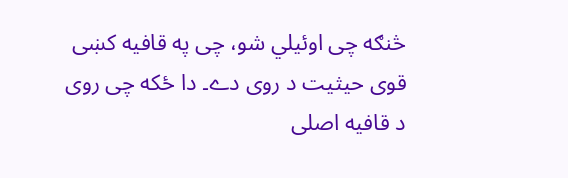څنګه چی اوئیلي شو، چی په قافیه کښی قوی حیثیت د روی دے۔ دا ځکه چی روی د قافیه اصلی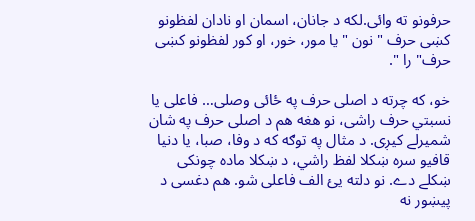حرفونو ته وائی.لکه د جانان، اسمان او نادان لفظونو کښی حرف " نون " یا مور، خور، او کور لفظونو کښی حرف" را ".

خو، که چرته د اصلی حرف په ځائی وصلی… فاعلی یا نسبتي حرف راشی، نو هغه هم د اصلی حرف په شان شمیرلے کیږی. د مثال په توګه که د وفا، صبا، یا دنیا قافيو سره ښکلا لفظ راشي، د ښکلا ماده چونکی ښکلے دے. نو دلته یئ الف فاعلی شو. هم دغسی د پیښور نه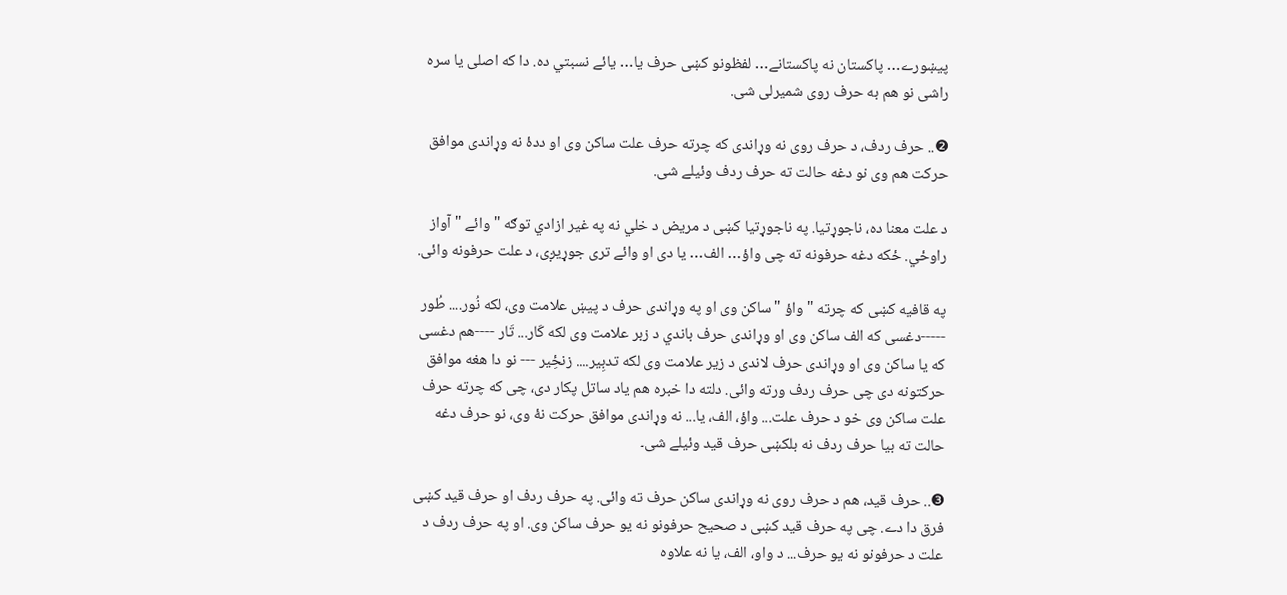پیښورے… پاکستان نه پاکستانے… لفظونو کښی حرف یا… یائے نسبتي ده. دا که اصلی یا سره راشی نو هم به حرف روی شمیرلی شی.

❷.. حرف ردف، د حرف روی نه وړاندی که چرته حرف علت ساکن وی او ددهٔ نه وړاندی موافق حرکت هم وی نو دغه حالت ته حرف ردف وئیلے شی.

د علت معنا ده، ناجوړتیا. په ناجوړتیا کښی د مریض د خلي نه په غیر ازادي توګه " وائے " آواز راوځي. ځکه دغه حرفونه ته چی واؤ… الف… یا دی او وائے تری جوړیږی، د علت حرفونه وائی.

په قافیه کښی که چرته "واؤ "ساکن وی او په وړاندی حرف د پیښ علامت وی، لکه نُور.... طُور -----دغسی که الف ساکن وی او وړاندی حرف باندي د زبر علامت وی لکه کَار... تَار ----هم دغسی که یا ساکن وی او وړاندی حرف لاندی د زیر علامت وی لکه تدبِیر.... زنځِیر --- نو دا هغه موافق حرکتونه دی چی حرف ردف ورته وائی. دلته دا خبره هم یاد ساتل پکار دی، چی که چرته حرف علت ساکن وی خو د حرف علت... واؤ، الف، یا... نه وړاندی موافق حرکت نهٔ وی، نو حرف دغه حالت ته بیا حرف ردف نه بلکښی حرف قید وئیلے شی۔

❸.. حرف قید، هم د حرف روی نه وړاندی ساکن حرف ته وائی. په حرف ردف او حرف قید کښی فرق دا دے. چی په حرف قید کښی د صحیح حرفونو نه یو حرف ساکن وی. او په حرف ردف د علت د حرفونو نه یو حرف... د واو، الف، یا نه علاوه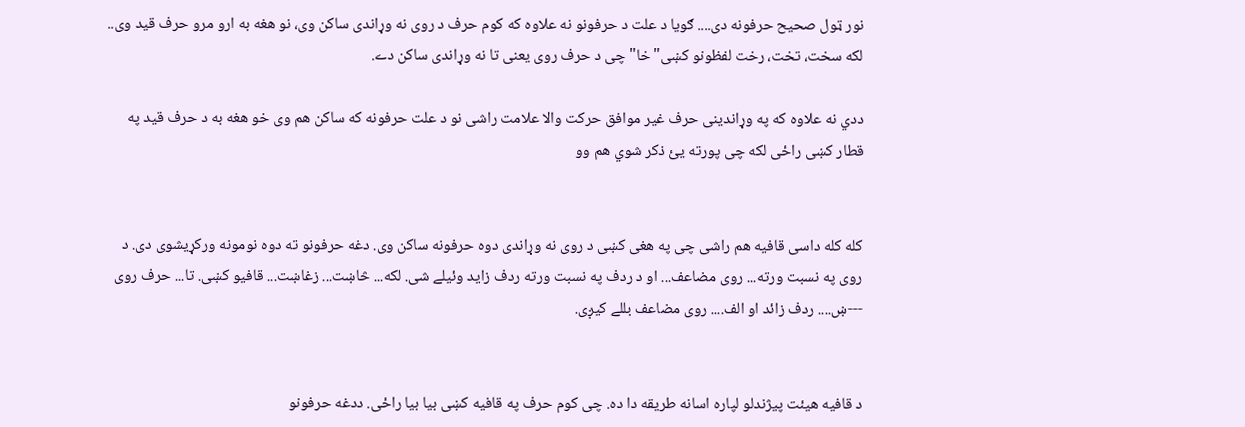نور ټول صحیح حرفونه دی.... ګويا د علت د حرفونو نه علاوه که کوم حرف د روی نه وړاندی ساکن وی، نو هغه به ارو مرو حرف قید وی.. لکه سخت، تخت، رخت لفظونو کښی"خا" چی د حرف روی یعنی تا نه وړاندی ساکن دے.

ددي نه علاوه که په وړاندینی حرف غیر موافق حرکت والا علامت راشی نو د علت حرفونه که ساکن هم وی خو هغه به د حرف قید په قطار کښی راځی لکه چی پورته یئ ذکر شوي هم وو


کله کله داسی قافیه هم راشی چی په هغی کښی د روی نه وړاندی دوه حرفونه ساکن وی. دغه حرفونو ته دوه نومونه ورکړیشوی دی. د روی په نسبت ورته... روی مضاعف... او د ردف په نسبت ورته ردف زايد وئیلے شی. لکه... څاښت... زغاښت... قافيو کښی. تا... حرف روی ---ښ.... ردف زائد او الف.... روی مضاعف بللے کیږی.


د قافیه هیئت پیژندلو لپاره اسانه طریقه دا ده. چی کوم حرف په قافیه کښی بیا بیا راځی. ددغه حرفونو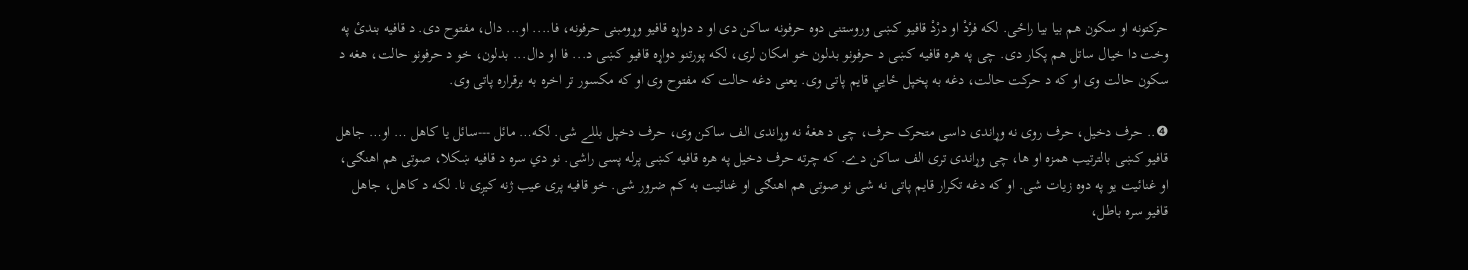حرکتونه او سکون هم بیا بیا راځی. لکه فرْدْ او درْدْ قافيو کښی وروستنی دوه حرفونه ساکن دی او د دواړه قافيو وړومبنی حرفونه، فا.... او... دال، مفتوح دی. د قافیه بندئ په وخت دا خیال ساتل هم پکار دی. چی په هره قافیه کښی د حرفونو بدلون خو امکان لری، لکه پورتنو دواړه قافيو کښی د... فا او دال... بدلون، خو د حرفونو حالت، هغه د سکون حالت وی او که د حرکت حالت، دغه به پخپل ځايي قایم پاتی وی. یعنی دغه حالت که مفتوح وی او که مکسور تر اخره به برقراره پاتی وی.

❹.. حرف دخیل، حرف روی نه وړاندی داسی متحرک حرف، چی د هغهٔ نه وړاندی الف ساکن وی، حرف دخپل بللے شی. لکه… مائل ---سائل یا کاهل … او… جاهل قافيو کښی بالترتیب همزه او ها، چی وړاندی تری الف ساکن دے. که چرته حرف دخیل په هره قافیه کښی پرله پسی راشی. نو دي سره د قافیه ښکلا، صوتی هم اهنګی، او غنائیت یو په دوه زیات شی. او که دغه تکرار قایم پاتی نه شی نو صوتی هم اهنګی او غنائیت به کم ضرور شی. خو قافیه پری عیب ژنه کیږی نا. لکه د کاهل، جاهل قافيو سره باطل،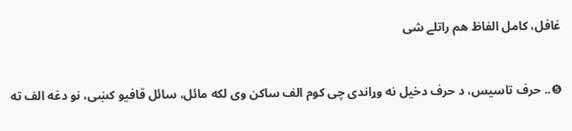غافل، کامل الفاظ هم راتلے شی


❺.. حرف تاسیس، د حرف دخیل نه وړاندی چی کوم الف ساکن وی لکه مائل، سائل قافيو کښی، نو دغه الف ته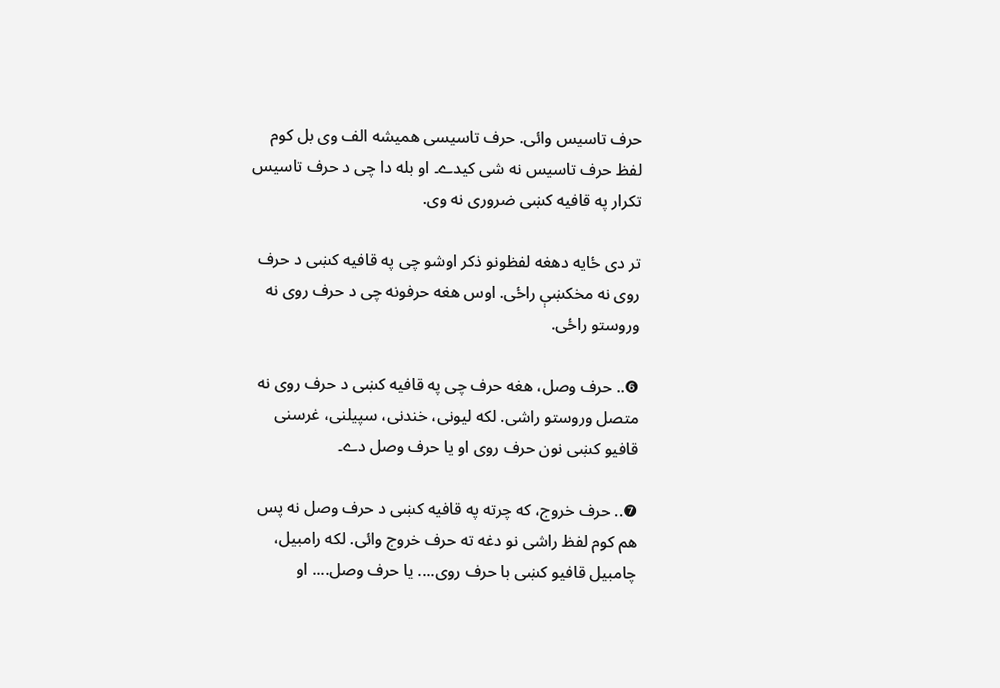حرف تاسیس وائی. حرف تاسیسی همیشه الف وی بل کوم لفظ حرف تاسیس نه شی کیدے۔ او بله دا چی د حرف تاسیس تکرار په قافیه کښی ضروری نه وی.

تر دی ځایه دهغه لفظونو ذکر اوشو چی په قافیه کښی د حرف روی نه مخکښې راځی. اوس هغه حرفونه چی د حرف روی نه وروستو راځی.

❻.. حرف وصل، هغه حرف چی په قافیه کښی د حرف روی نه متصل وروستو راشی. لکه لیونی، خندنی، سپیلنی، غرسنی قافيو کښی نون حرف روی او یا حرف وصل دے۔

❼.. حرف خروج، که چرته په قافیه کښی د حرف وصل نه پس هم کوم لفظ راشی نو دغه ته حرف خروج وائی. لکه رامبیل، چامبیل قافيو کښی با حرف روی.... یا حرف وصل.... او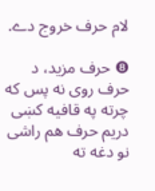لام حرف خروج دے.

❽ حرف مزيد، د حرف روی نه پس که چرته په قافیه کښی دریم حرف هم راشی نو دغه ته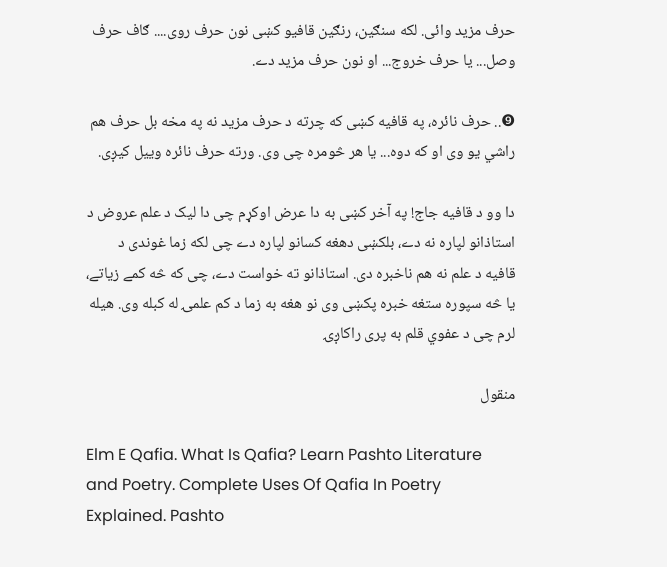حرف مزيد وائی. لکه سنګین، رنګین قافيو کښی نون حرف روی.... ګاف حرف وصل... یا حرف خروج... او نون حرف مزيد دے.

❾.. حرف نائره، په قافیه کښی که چرته د حرف مزيد نه په مخه بل حرف هم راشي یو وی او که دوه... یا هر څومره چی وی. ورته حرف نائره وييل کیږی.

دا وو د قافیه جاج! په آخر کښی به دا عرض اوکړم چی دا لیک د علم عروض د استاذانو لپاره نه دے، بلکښی دهغه کسانو لپاره دے چی لکه زما غوندی د قافیه د علم نه هم ناخبره دی. استاذانو ته خواست دے، چی که څه کمے زیاتے، یا څه سپوره ستغه خبره پکښی وی نو هغه به زما د کم علمۍ له کبله وی. هیله لرم چی د عفوي قلم به پری راکاږۍ

منقول

Elm E Qafia. What Is Qafia? Learn Pashto Literature and Poetry. Complete Uses Of Qafia In Poetry Explained. Pashto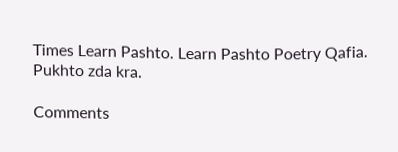Times Learn Pashto. Learn Pashto Poetry Qafia. Pukhto zda kra.

Comments